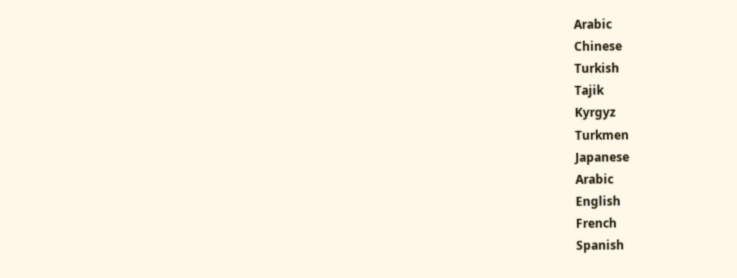Arabic
Chinese
Turkish
Tajik
Kyrgyz
Turkmen
Japanese
Arabic
English
French
Spanish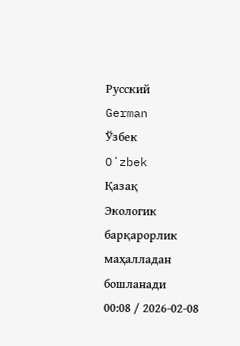Русский
German
Ўзбек
Oʻzbek
Қазақ
Экологик барқарорлик маҳалладан бошланади
00:08 / 2026-02-08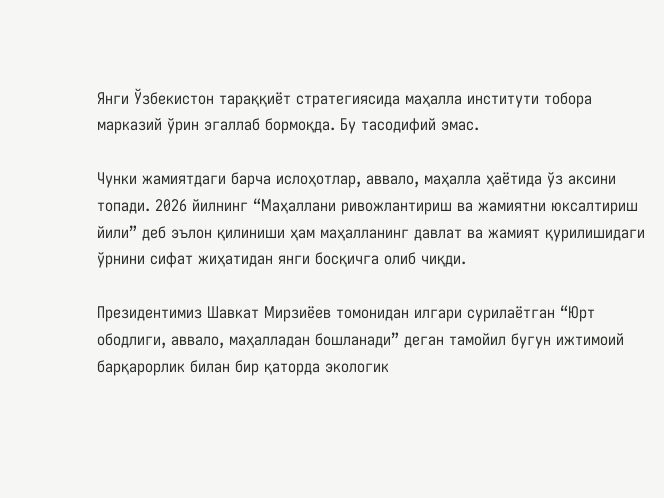Янги Ўзбекистон тараққиёт стратегиясида маҳалла институти тобора марказий ўрин эгаллаб бормоқда. Бу тасодифий эмас.

Чунки жамиятдаги барча ислоҳотлар, аввало, маҳалла ҳаётида ўз аксини топади. 2026 йилнинг “Маҳаллани ривожлантириш ва жамиятни юксалтириш йили” деб эълон қилиниши ҳам маҳалланинг давлат ва жамият қурилишидаги ўрнини сифат жиҳатидан янги босқичга олиб чиқди.

Президентимиз Шавкат Мирзиёев томонидан илгари сурилаётган “Юрт ободлиги, аввало, маҳалладан бошланади” деган тамойил бугун ижтимоий барқарорлик билан бир қаторда экологик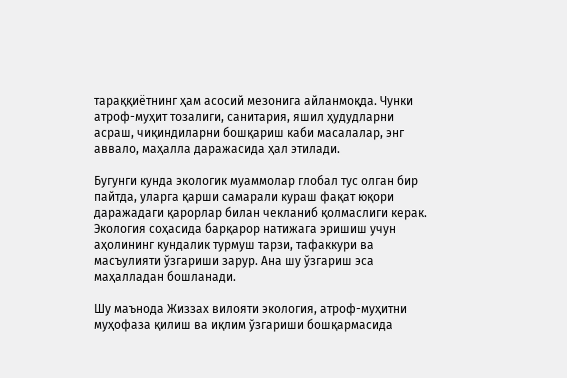тараққиётнинг ҳам асосий мезонига айланмоқда. Чунки атроф-муҳит тозалиги, санитария, яшил ҳудудларни асраш, чиқиндиларни бошқариш каби масалалар, энг аввало, маҳалла даражасида ҳал этилади.

Бугунги кунда экологик муаммолар глобал тус олган бир пайтда, уларга қарши самарали кураш фақат юқори даражадаги қарорлар билан чекланиб қолмаслиги керак. Экология соҳасида барқарор натижага эришиш учун аҳолининг кундалик турмуш тарзи, тафаккури ва масъулияти ўзгариши зарур. Ана шу ўзгариш эса маҳалладан бошланади.

Шу маънода Жиззах вилояти экология, атроф-муҳитни муҳофаза қилиш ва иқлим ўзгариши бошқармасида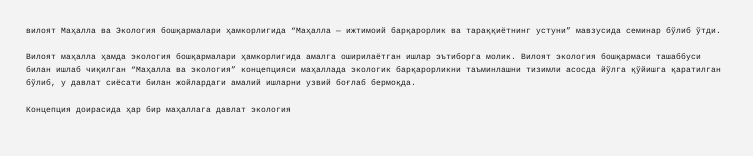вилоят Маҳалла ва Экология бошқармалари ҳамкорлигида “Маҳалла — ижтимоий барқарорлик ва тараққиётнинг устуни” мавзусида семинар бўлиб ўтди.

Вилоят маҳалла ҳамда экология бошқармалари ҳамкорлигида амалга оширилаётган ишлар эътиборга молик. Вилоят экология бошқармаси ташаббуси билан ишлаб чиқилган “Маҳалла ва экология” концепцияси маҳаллада экологик барқарорликни таъминлашни тизимли асосда йўлга қўйишга қаратилган бўлиб, у давлат сиёсати билан жойлардаги амалий ишларни узвий боғлаб бермоқда.

Концепция доирасида ҳар бир маҳаллага давлат экология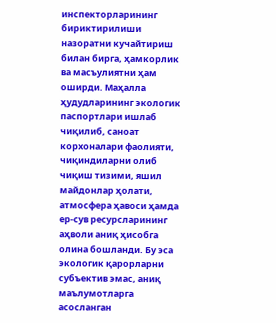инспекторларининг бириктирилиши назоратни кучайтириш билан бирга, ҳамкорлик ва масъулиятни ҳам оширди. Маҳалла ҳудудларининг экологик паспортлари ишлаб чиқилиб, саноат корхоналари фаолияти, чиқиндиларни олиб чиқиш тизими, яшил майдонлар ҳолати, атмосфера ҳавоси ҳамда ер-сув ресурсларининг аҳволи аниқ ҳисобга олина бошланди. Бу эса экологик қарорларни субъектив эмас, аниқ маълумотларга асосланган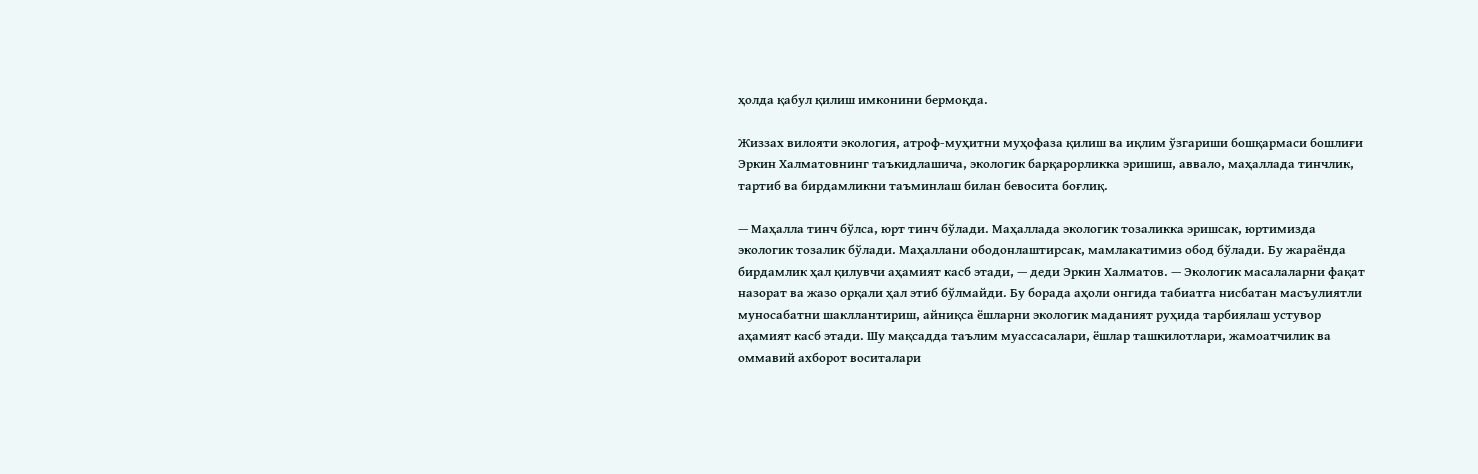ҳолда қабул қилиш имконини бермоқда.

Жиззах вилояти экология, атроф-муҳитни муҳофаза қилиш ва иқлим ўзгариши бошқармаси бошлиғи Эркин Халматовнинг таъкидлашича, экологик барқарорликка эришиш, аввало, маҳаллада тинчлик, тартиб ва бирдамликни таъминлаш билан бевосита боғлиқ.

— Маҳалла тинч бўлса, юрт тинч бўлади. Маҳаллада экологик тозаликка эришсак, юртимизда экологик тозалик бўлади. Маҳаллани ободонлаштирсак, мамлакатимиз обод бўлади. Бу жараёнда бирдамлик ҳал қилувчи аҳамият касб этади, — деди Эркин Халматов. — Экологик масалаларни фақат назорат ва жазо орқали ҳал этиб бўлмайди. Бу борада аҳоли онгида табиатга нисбатан масъулиятли муносабатни шакллантириш, айниқса ёшларни экологик маданият руҳида тарбиялаш устувор аҳамият касб этади. Шу мақсадда таълим муассасалари, ёшлар ташкилотлари, жамоатчилик ва оммавий ахборот воситалари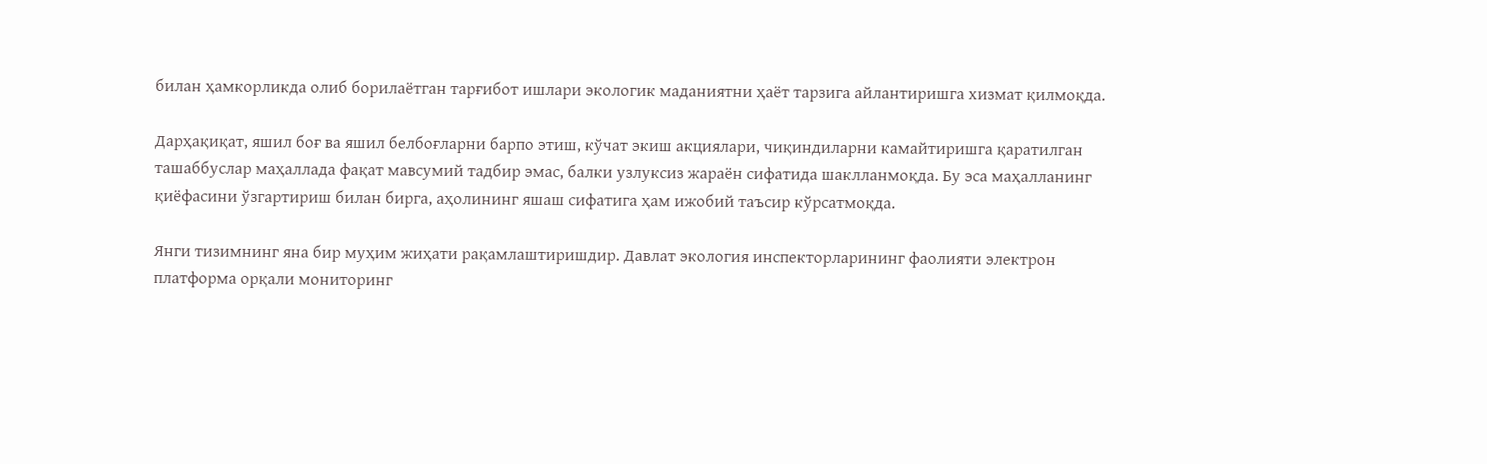билан ҳамкорликда олиб борилаётган тарғибот ишлари экологик маданиятни ҳаёт тарзига айлантиришга хизмат қилмоқда.

Дарҳақиқат, яшил боғ ва яшил белбоғларни барпо этиш, кўчат экиш акциялари, чиқиндиларни камайтиришга қаратилган ташаббуслар маҳаллада фақат мавсумий тадбир эмас, балки узлуксиз жараён сифатида шаклланмоқда. Бу эса маҳалланинг қиёфасини ўзгартириш билан бирга, аҳолининг яшаш сифатига ҳам ижобий таъсир кўрсатмоқда.

Янги тизимнинг яна бир муҳим жиҳати рақамлаштиришдир. Давлат экология инспекторларининг фаолияти электрон платформа орқали мониторинг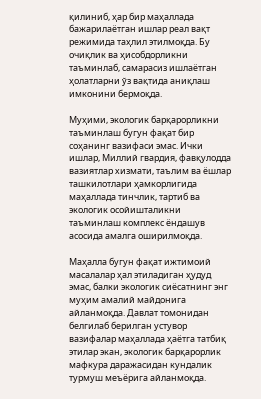қилиниб, ҳар бир маҳаллада бажарилаётган ишлар реал вақт режимида таҳлил этилмоқда. Бу очиқлик ва ҳисобдорликни таъминлаб, самарасиз ишлаётган ҳолатларни ўз вақтида аниқлаш имконини бермоқда.

Муҳими, экологик барқарорликни таъминлаш бугун фақат бир соҳанинг вазифаси эмас. Ички ишлар, Миллий гвардия, фавқулодда вазиятлар хизмати, таълим ва ёшлар ташкилотлари ҳамкорлигида маҳаллада тинчлик, тартиб ва экологик осойишталикни таъминлаш комплекс ёндашув асосида амалга оширилмоқда.

Маҳалла бугун фақат ижтимоий масалалар ҳал этиладиган ҳудуд эмас, балки экологик сиёсатнинг энг муҳим амалий майдонига айланмоқда. Давлат томонидан белгилаб берилган устувор вазифалар маҳаллада ҳаётга татбиқ этилар экан, экологик барқарорлик мафкура даражасидан кундалик турмуш меъёрига айланмоқда.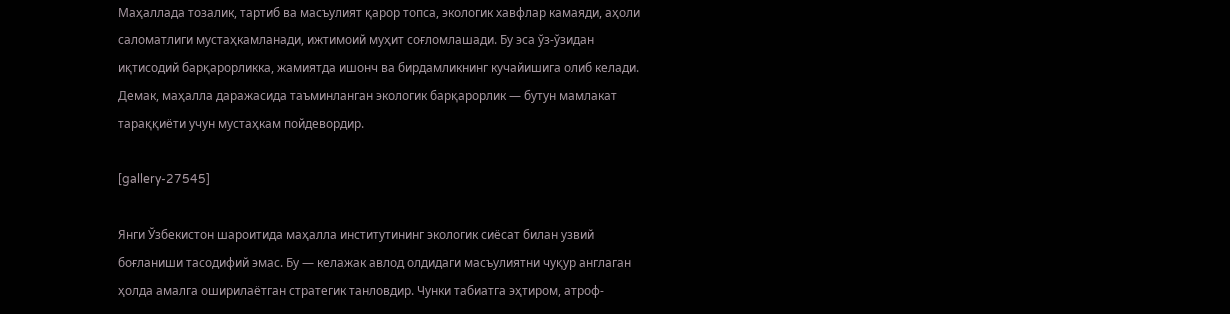Маҳаллада тозалик, тартиб ва масъулият қарор топса, экологик хавфлар камаяди, аҳоли саломатлиги мустаҳкамланади, ижтимоий муҳит соғломлашади. Бу эса ўз-ўзидан иқтисодий барқарорликка, жамиятда ишонч ва бирдамликнинг кучайишига олиб келади. Демак, маҳалла даражасида таъминланган экологик барқарорлик — бутун мамлакат тараққиёти учун мустаҳкам пойдевордир.

[gallery-27545]

Янги Ўзбекистон шароитида маҳалла институтининг экологик сиёсат билан узвий боғланиши тасодифий эмас. Бу — келажак авлод олдидаги масъулиятни чуқур англаган ҳолда амалга оширилаётган стратегик танловдир. Чунки табиатга эҳтиром, атроф-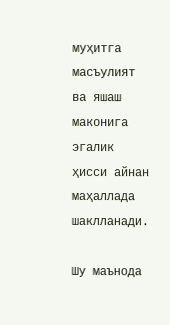муҳитга масъулият ва яшаш маконига эгалик ҳисси айнан маҳаллада шаклланади.

Шу маънода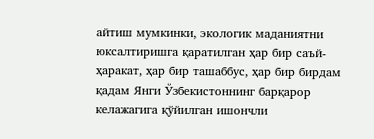айтиш мумкинки, экологик маданиятни юксалтиришга қаратилган ҳар бир саъй-ҳаракат, ҳар бир ташаббус, ҳар бир бирдам қадам Янги Ўзбекистоннинг барқарор келажагига қўйилган ишончли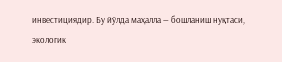инвестициядир. Бу йўлда маҳалла — бошланиш нуқтаси, экологик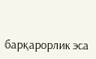барқарорлик эса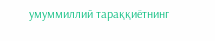умуммиллий тараққиётнинг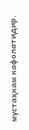мустаҳкам кафолатидир.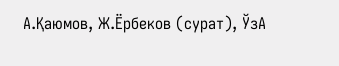А.Қаюмов, Ж.Ёрбеков (сурат), ЎзА